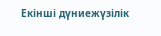Екінші дүниежүзілік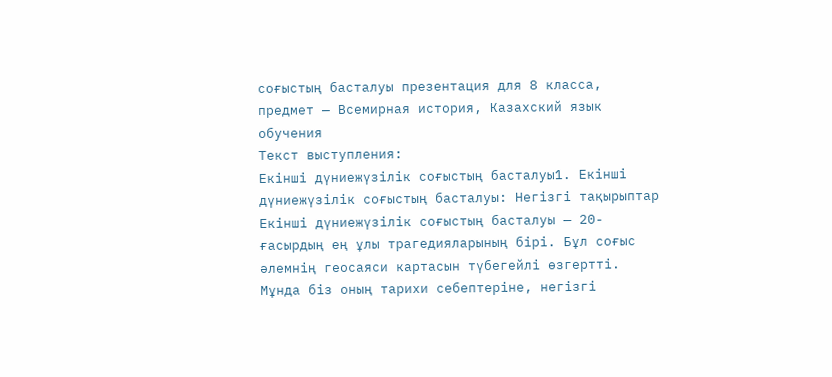соғыстың басталуы презентация для 8 класса, предмет — Всемирная история, Казахский язык обучения
Текст выступления:
Екінші дүниежүзілік соғыстың басталуы1. Екінші дүниежүзілік соғыстың басталуы: Негізгі тақырыптар
Екінші дүниежүзілік соғыстың басталуы — 20-ғасырдың ең ұлы трагедияларының бірі. Бұл соғыс әлемнің геосаяси картасын түбегейлі өзгертті. Мұнда біз оның тарихи себептеріне, негізгі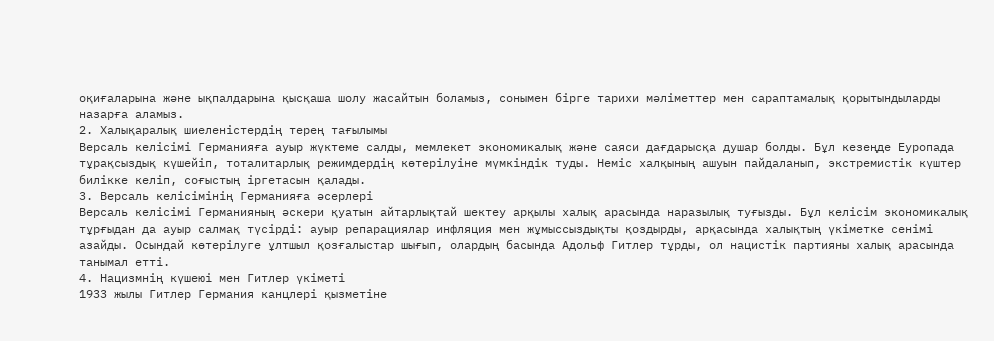оқиғаларына және ықпалдарына қысқаша шолу жасайтын боламыз, сонымен бірге тарихи мәліметтер мен сараптамалық қорытындыларды назарға аламыз.
2. Халықаралық шиеленістердің терең тағылымы
Версаль келісімі Германияға ауыр жүктеме салды, мемлекет экономикалық және саяси дағдарысқа душар болды. Бұл кезеңде Еуропада тұрақсыздық күшейіп, тоталитарлық режимдердің көтерілуіне мүмкіндік туды. Неміс халқының ашуын пайдаланып, экстремистік күштер билікке келіп, соғыстың іргетасын қалады.
3. Версаль келісімінің Германияға әсерлері
Версаль келісімі Германияның әскери қуатын айтарлықтай шектеу арқылы халық арасында наразылық туғызды. Бұл келісім экономикалық тұрғыдан да ауыр салмақ түсірді: ауыр репарациялар инфляция мен жұмыссыздықты қоздырды, арқасында халықтың үкіметке сенімі азайды. Осындай көтерілуге ұлтшыл қозғалыстар шығып, олардың басында Адольф Гитлер тұрды, ол нацистік партияны халық арасында танымал етті.
4. Нацизмнің күшеюі мен Гитлер үкіметі
1933 жылы Гитлер Германия канцлері қызметіне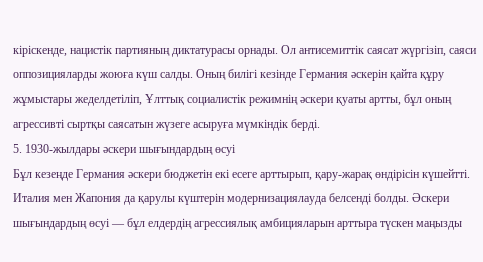кіріскенде, нацистік партияның диктатурасы орнады. Ол антисемиттік саясат жүргізіп, саяси оппозицияларды жоюға күш салды. Оның билігі кезінде Германия әскерін қайта құру жұмыстары жеделдетіліп, Ұлттық социалистік режимнің әскери қуаты артты, бұл оның агрессивті сыртқы саясатын жүзеге асыруға мүмкіндік берді.
5. 1930-жылдары әскери шығындардың өсуі
Бұл кезеңде Германия әскери бюджетін екі есеге арттырып, қару-жарақ өндірісін күшейтті. Италия мен Жапония да қарулы күштерін модернизациялауда белсенді болды. Әскери шығындардың өсуі — бұл елдердің агрессиялық амбицияларын арттыра түскен маңызды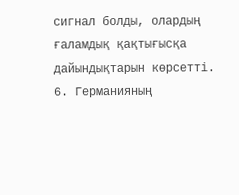сигнал болды, олардың ғаламдық қақтығысқа дайындықтарын көрсетті.
6. Германияның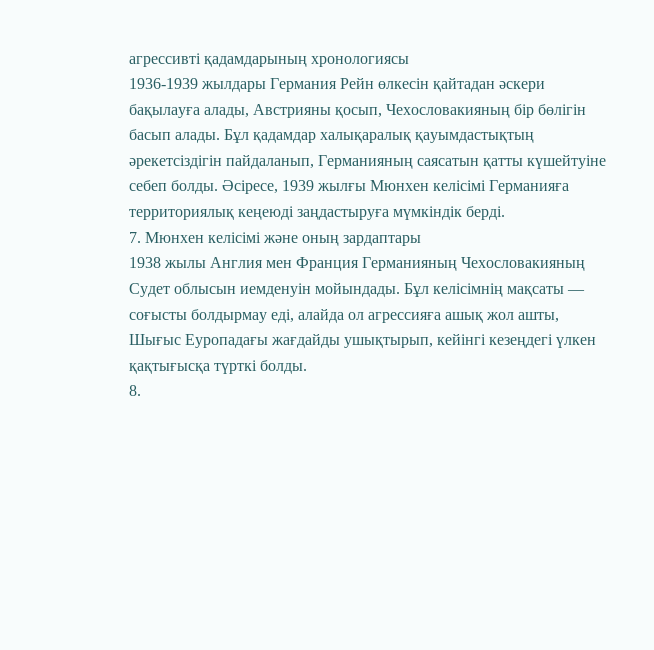агрессивті қадамдарының хронологиясы
1936-1939 жылдары Германия Рейн өлкесін қайтадан әскери бақылауға алады, Австрияны қосып, Чехословакияның бір бөлігін басып алады. Бұл қадамдар халықаралық қауымдастықтың әрекетсіздігін пайдаланып, Германияның саясатын қатты күшейтуіне себеп болды. Әсіресе, 1939 жылғы Мюнхен келісімі Германияға территориялық кеңеюді заңдастыруға мүмкіндік берді.
7. Мюнхен келісімі және оның зардаптары
1938 жылы Англия мен Франция Германияның Чехословакияның Судет облысын иемденуін мойындады. Бұл келісімнің мақсаты — соғысты болдырмау еді, алайда ол агрессияға ашық жол ашты, Шығыс Еуропадағы жағдайды ушықтырып, кейінгі кезеңдегі үлкен қақтығысқа түрткі болды.
8.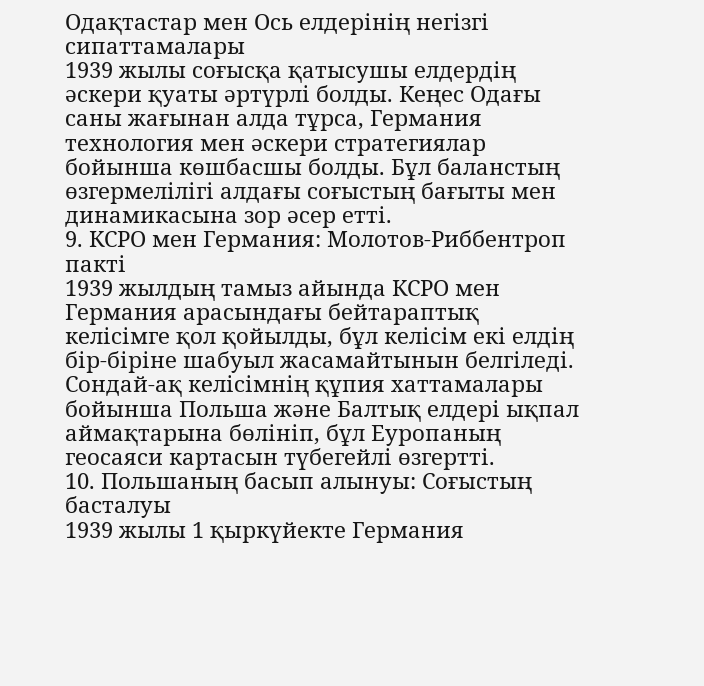Одақтастар мен Ось елдерінің негізгі сипаттамалары
1939 жылы соғысқа қатысушы елдердің әскери қуаты әртүрлі болды. Кеңес Одағы саны жағынан алда тұрса, Германия технология мен әскери стратегиялар бойынша көшбасшы болды. Бұл баланстың өзгермелілігі алдағы соғыстың бағыты мен динамикасына зор әсер етті.
9. КСРО мен Германия: Молотов-Риббентроп пакті
1939 жылдың тамыз айында КСРО мен Германия арасындағы бейтараптық келісімге қол қойылды, бұл келісім екі елдің бір-біріне шабуыл жасамайтынын белгіледі. Сондай-ақ келісімнің құпия хаттамалары бойынша Польша және Балтық елдері ықпал аймақтарына бөлініп, бұл Еуропаның геосаяси картасын түбегейлі өзгертті.
10. Польшаның басып алынуы: Соғыстың басталуы
1939 жылы 1 қыркүйекте Германия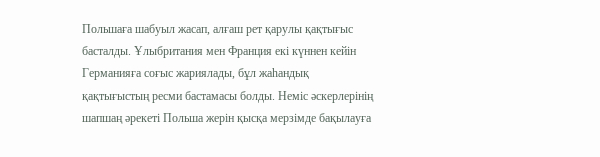Польшаға шабуыл жасап, алғаш рет қарулы қақтығыс басталды. Ұлыбритания мен Франция екі күннен кейін Германияға соғыс жариялады, бұл жаһандық қақтығыстың ресми бастамасы болды. Неміс әскерлерінің шапшаң әрекеті Польша жерін қысқа мерзімде бақылауға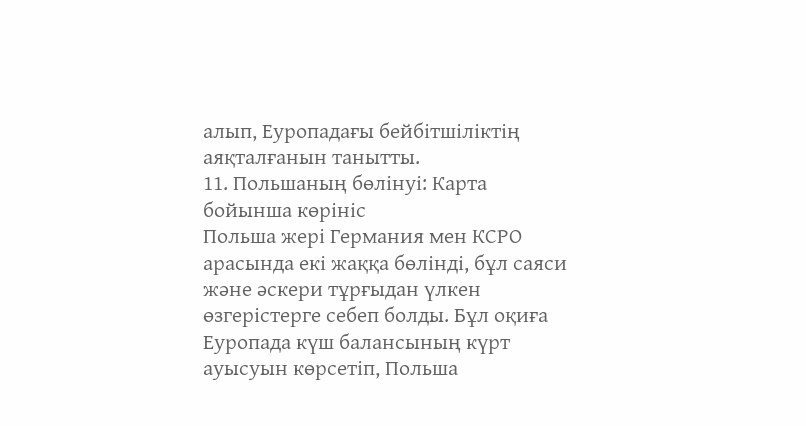алып, Еуропадағы бейбітшіліктің аяқталғанын танытты.
11. Польшаның бөлінуі: Карта бойынша көрініс
Польша жері Германия мен КСРО арасында екі жаққа бөлінді, бұл саяси және әскери тұрғыдан үлкен өзгерістерге себеп болды. Бұл оқиға Еуропада күш балансының күрт ауысуын көрсетіп, Польша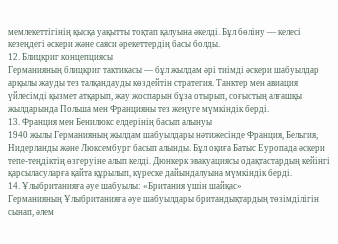мемлекеттігінің қысқа уақытты тоқтап қалуына әкелді. Бұл бөліну — келесі кезеңдегі әскери және саяси әрекеттердің басы болды.
12. Блицкриг концепциясы
Германияның блицкриг тактикасы — бұл жылдам әрі тиімді әскери шабуылдар арқылы жауды тез талқандауды көздейтін стратегия. Танктер мен авиация үйлесімді қызмет атқарып, жау жоспарын бұза отырып, соғыстың алғашқы жылдарында Польша мен Францияны тез жеңуге мүмкіндік берді.
13. Франция мен Бенилюкс елдерінің басып алынуы
1940 жылы Германияның жылдам шабуылдары нәтижесінде Франция, Бельгия, Нидерланды және Люксембург басып алынды. Бұл оқиға Батыс Еуропада әскери тепе-теңдіктің өзгеруіне алып келді. Дюнкерк эвакуациясы одақтастардың кейінгі қарсыласуларға қайта құрылып, күреске дайындалуына мүмкіндік берді.
14. Ұлыбританияға әуе шабуылы: «Британия үшін шайқас»
Германияның Ұлыбританияға әуе шабуылдары британдықтардың төзімділігін сынап, әлем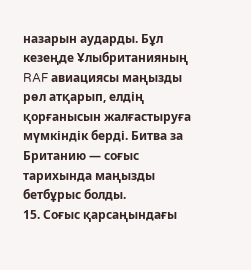назарын аударды. Бұл кезеңде Ұлыбританияның RAF авиациясы маңызды рөл атқарып, елдің қорғанысын жалғастыруға мүмкіндік берді. Битва за Британию — соғыс тарихында маңызды бетбұрыс болды.
15. Соғыс қарсаңындағы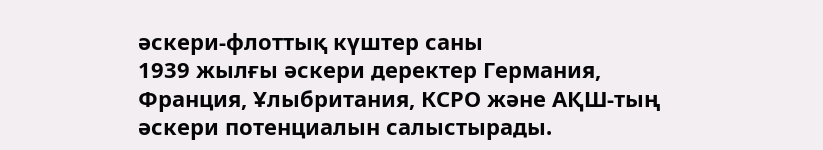әскери-флоттық күштер саны
1939 жылғы әскери деректер Германия, Франция, Ұлыбритания, КСРО және АҚШ-тың әскери потенциалын салыстырады.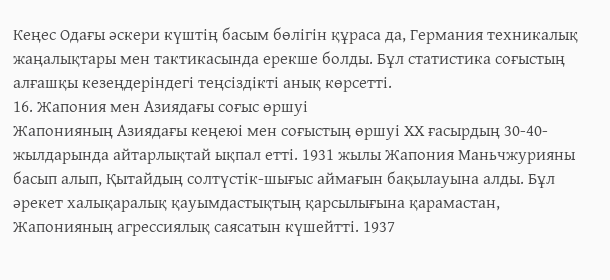Кеңес Одағы әскери күштің басым бөлігін құраса да, Германия техникалық жаңалықтары мен тактикасында ерекше болды. Бұл статистика соғыстың алғашқы кезеңдеріндегі теңсіздікті анық көрсетті.
16. Жапония мен Азиядағы соғыс өршуі
Жапонияның Азиядағы кеңеюі мен соғыстың өршуі ХХ ғасырдың 30-40-жылдарында айтарлықтай ықпал етті. 1931 жылы Жапония Маньчжурияны басып алып, Қытайдың солтүстік-шығыс аймағын бақылауына алды. Бұл әрекет халықаралық қауымдастықтың қарсылығына қарамастан, Жапонияның агрессиялық саясатын күшейтті. 1937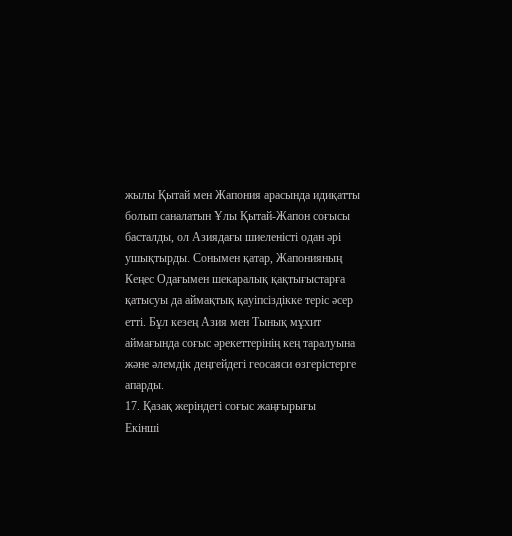жылы Қытай мен Жапония арасында идиқатты болып саналатын Ұлы Қытай-Жапон соғысы басталды, ол Азиядағы шиеленісті одан әрі ушықтырды. Сонымен қатар, Жапонияның Кеңес Одағымен шекаралық қақтығыстарға қатысуы да аймақтық қауіпсіздікке теріс әсер етті. Бұл кезең Азия мен Тынық мұхит аймағында соғыс әрекеттерінің кең таралуына және әлемдік деңгейдегі геосаяси өзгерістерге апарды.
17. Қазақ жеріндегі соғыс жаңғырығы
Екінші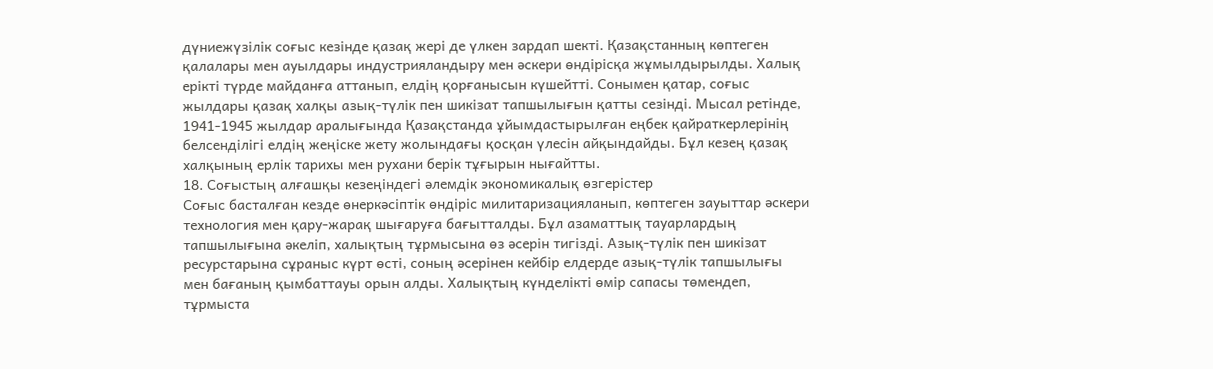дүниежүзілік соғыс кезінде қазақ жері де үлкен зардап шекті. Қазақстанның көптеген қалалары мен ауылдары индустрияландыру мен әскери өндірісқа жұмылдырылды. Халық ерікті түрде майданға аттанып, елдің қорғанысын күшейтті. Сонымен қатар, соғыс жылдары қазақ халқы азық-түлік пен шикізат тапшылығын қатты сезінді. Мысал ретінде, 1941-1945 жылдар аралығында Қазақстанда ұйымдастырылған еңбек қайраткерлерінің белсенділігі елдің жеңіске жету жолындағы қосқан үлесін айқындайды. Бұл кезең қазақ халқының ерлік тарихы мен рухани берік тұғырын нығайтты.
18. Соғыстың алғашқы кезеңіндегі әлемдік экономикалық өзгерістер
Соғыс басталған кезде өнеркәсіптік өндіріс милитаризацияланып, көптеген зауыттар әскери технология мен қару-жарақ шығаруға бағытталды. Бұл азаматтық тауарлардың тапшылығына әкеліп, халықтың тұрмысына өз әсерін тигізді. Азық-түлік пен шикізат ресурстарына сұраныс күрт өсті, соның әсерінен кейбір елдерде азық-түлік тапшылығы мен бағаның қымбаттауы орын алды. Халықтың күнделікті өмір сапасы төмендеп, тұрмыста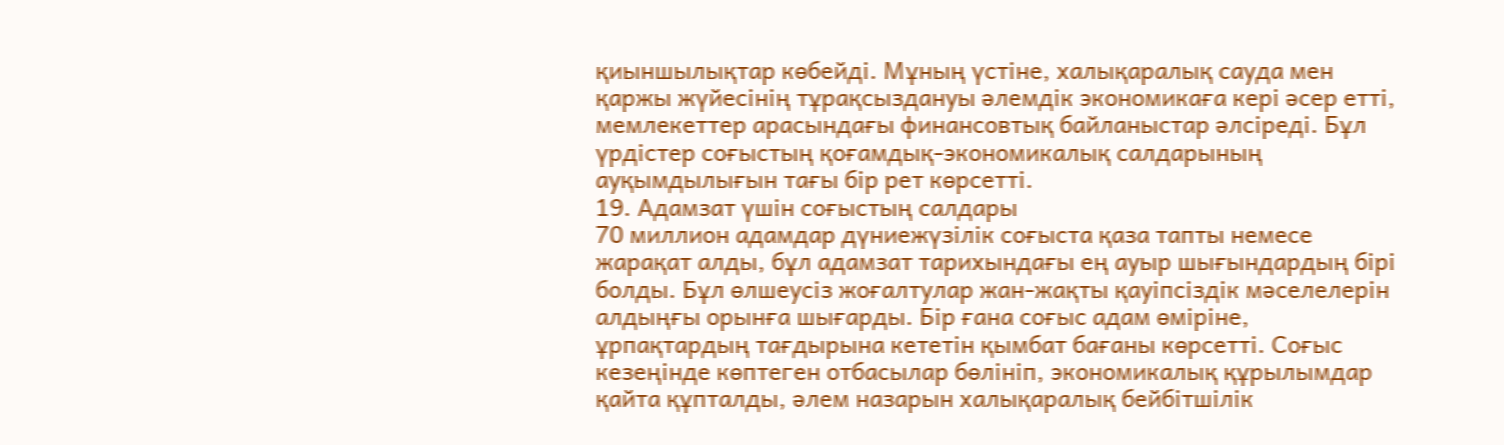қиыншылықтар көбейді. Мұның үстіне, халықаралық сауда мен қаржы жүйесінің тұрақсыздануы әлемдік экономикаға кері әсер етті, мемлекеттер арасындағы финансовтық байланыстар әлсіреді. Бұл үрдістер соғыстың қоғамдық-экономикалық салдарының ауқымдылығын тағы бір рет көрсетті.
19. Адамзат үшін соғыстың салдары
70 миллион адамдар дүниежүзілік соғыста қаза тапты немесе жарақат алды, бұл адамзат тарихындағы ең ауыр шығындардың бірі болды. Бұл өлшеусіз жоғалтулар жан-жақты қауіпсіздік мәселелерін алдыңғы орынға шығарды. Бір ғана соғыс адам өміріне, ұрпақтардың тағдырына кететін қымбат бағаны көрсетті. Соғыс кезеңінде көптеген отбасылар бөлініп, экономикалық құрылымдар қайта құпталды, әлем назарын халықаралық бейбітшілік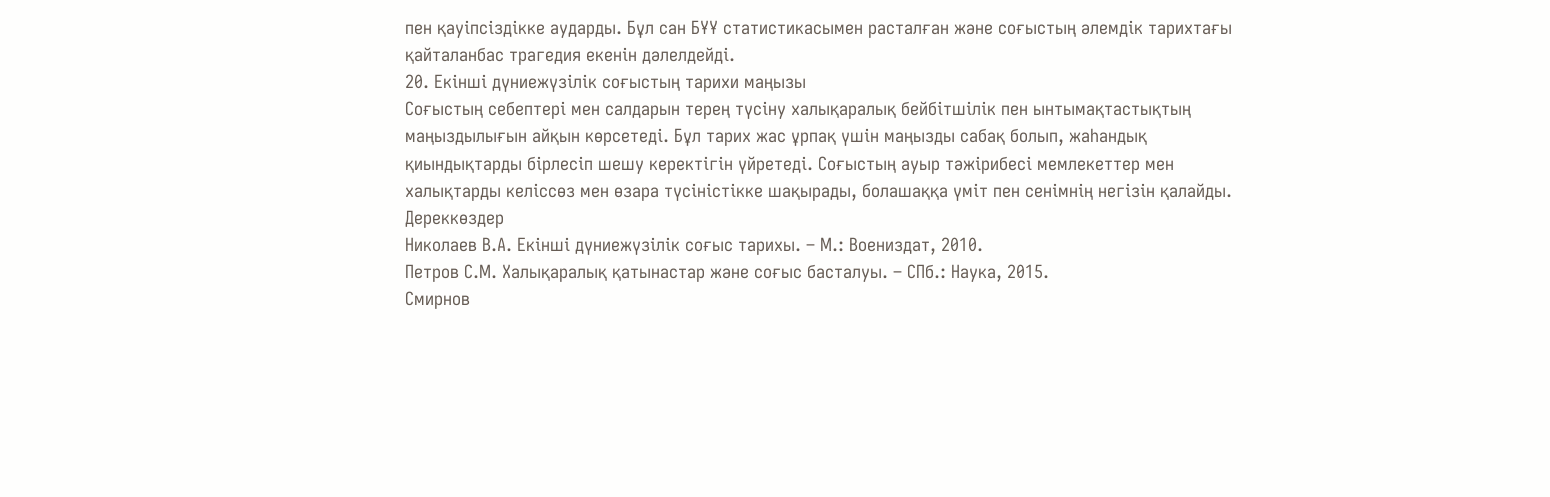пен қауіпсіздікке аударды. Бұл сан БҰҰ статистикасымен расталған және соғыстың әлемдік тарихтағы қайталанбас трагедия екенін дәлелдейді.
20. Екінші дүниежүзілік соғыстың тарихи маңызы
Соғыстың себептері мен салдарын терең түсіну халықаралық бейбітшілік пен ынтымақтастықтың маңыздылығын айқын көрсетеді. Бұл тарих жас ұрпақ үшін маңызды сабақ болып, жаһандық қиындықтарды бірлесіп шешу керектігін үйретеді. Соғыстың ауыр тәжірибесі мемлекеттер мен халықтарды келіссөз мен өзара түсіністікке шақырады, болашаққа үміт пен сенімнің негізін қалайды.
Дереккөздер
Николаев В.А. Екінші дүниежүзілік соғыс тарихы. – М.: Воениздат, 2010.
Петров С.М. Халықаралық қатынастар және соғыс басталуы. – СПб.: Наука, 2015.
Смирнов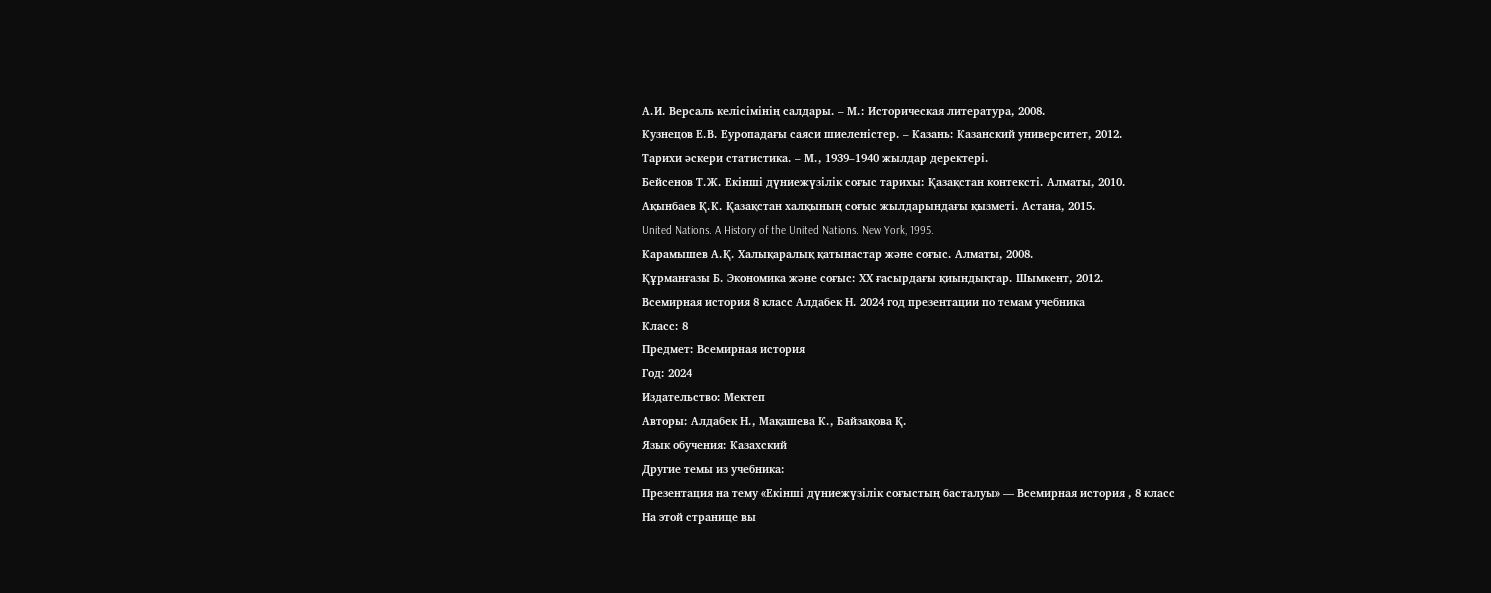А.И. Версаль келісімінің салдары. – М.: Историческая литература, 2008.
Кузнецов Е.В. Еуропадағы саяси шиеленістер. – Казань: Казанский университет, 2012.
Тарихи әскери статистика. – М., 1939–1940 жылдар деректері.
Бейсенов Т.Ж. Екінші дүниежүзілік соғыс тарихы: Қазақстан контексті. Алматы, 2010.
Ақынбаев Қ.К. Қазақстан халқының соғыс жылдарындағы қызметі. Астана, 2015.
United Nations. A History of the United Nations. New York, 1995.
Карамышев А.Қ. Халықаралық қатынастар және соғыс. Алматы, 2008.
Құрманғазы Б. Экономика және соғыс: ХХ ғасырдағы қиындықтар. Шымкент, 2012.
Всемирная история 8 класс Алдабек Н. 2024 год презентации по темам учебника
Класс: 8
Предмет: Всемирная история
Год: 2024
Издательство: Мектеп
Авторы: Алдабек Н., Мақашева К., Байзақова Қ.
Язык обучения: Казахский
Другие темы из учебника:
Презентация на тему «Екінші дүниежүзілік соғыстың басталуы» — Всемирная история , 8 класс
На этой странице вы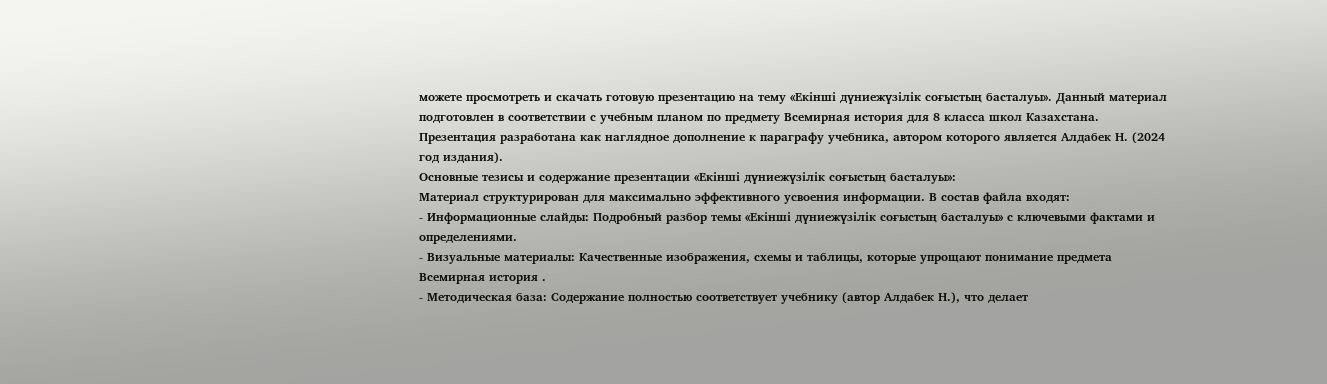можете просмотреть и скачать готовую презентацию на тему «Екінші дүниежүзілік соғыстың басталуы». Данный материал подготовлен в соответствии с учебным планом по предмету Всемирная история для 8 класса школ Казахстана. Презентация разработана как наглядное дополнение к параграфу учебника, автором которого является Алдабек Н. (2024 год издания).
Основные тезисы и содержание презентации «Екінші дүниежүзілік соғыстың басталуы»:
Материал структурирован для максимально эффективного усвоения информации. В состав файла входят:
- Информационные слайды: Подробный разбор темы «Екінші дүниежүзілік соғыстың басталуы» с ключевыми фактами и определениями.
- Визуальные материалы: Качественные изображения, схемы и таблицы, которые упрощают понимание предмета Всемирная история .
- Методическая база: Содержание полностью соответствует учебнику (автор Алдабек Н.), что делает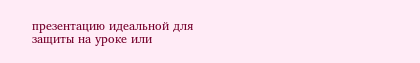презентацию идеальной для защиты на уроке или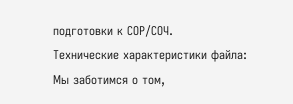подготовки к СОР/СОЧ.
Технические характеристики файла:
Мы заботимся о том,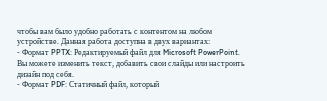чтобы вам было удобно работать с контентом на любом устройстве. Данная работа доступна в двух вариантах:
- Формат PPTX: Редактируемый файл для Microsoft PowerPoint. Вы можете изменить текст, добавить свои слайды или настроить дизайн под себя.
- Формат PDF: Статичный файл, который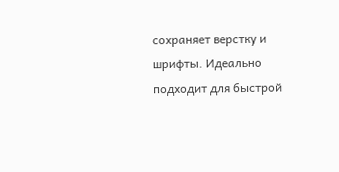сохраняет верстку и шрифты. Идеально подходит для быстрой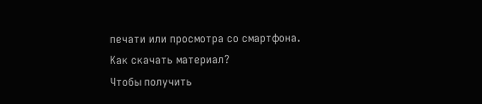печати или просмотра со смартфона.
Как скачать материал?
Чтобы получить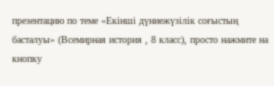презентацию по теме «Екінші дүниежүзілік соғыстың басталуы» (Всемирная история , 8 класс), просто нажмите на кнопку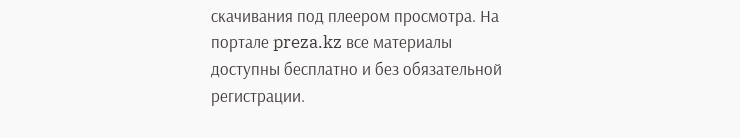скачивания под плеером просмотра. На портале preza.kz все материалы доступны бесплатно и без обязательной регистрации.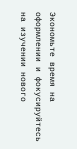Экономьте время на оформлении и фокусируйтесь на изучении нового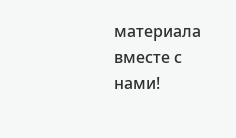материала вместе с нами!